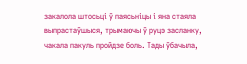закалола штосьці ў паясьніцы і яна стаяла выпрастаўшыся, трымаючы ў руцэ засланку, чакала пакуль пройдзе боль. Тады ўбачыла,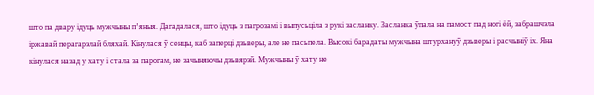што па двару ідуць мужчыны п’яныя. Дагадалася, што ідуць з пагрозамі і выпусьціла з рукі засланку. Засланка ўпала на памост пад ногі ёй, забрашчэла іржавай перагарэлай бляхай. Кінулася ў сенцы, каб заперці дзьверы, але не пасьпела. Высокі барадаты мужчына штурхануў дзьверы і расчыніў іх. Яна кінулася назад у хату і стала за парогам, не зачыняючы дзьвярэй. Мужчыны ў хату не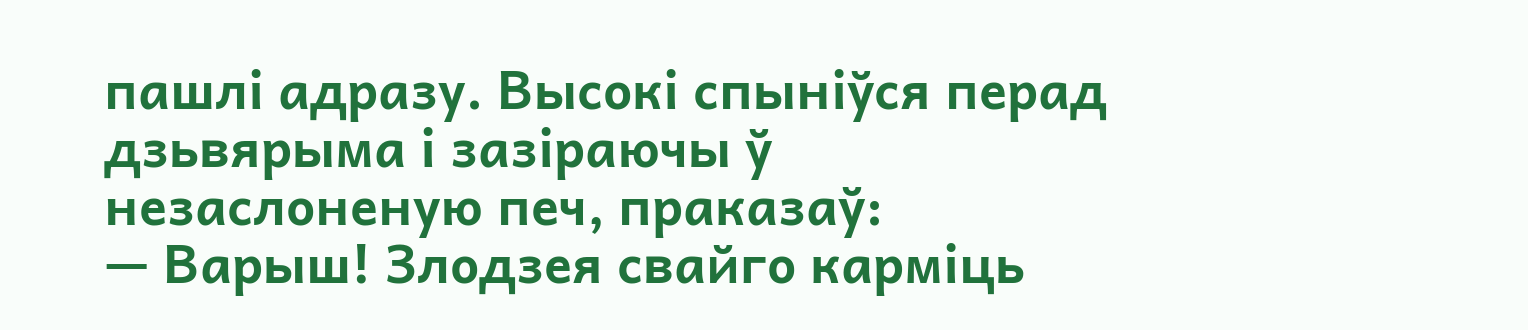пашлі адразу. Высокі спыніўся перад дзьвярыма і зазіраючы ў незаслоненую печ, праказаў:
— Варыш! Злодзея свайго карміць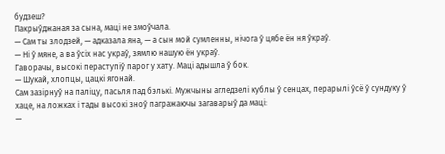будзеш?
Пакрыўджаная за сына, маці не змоўчала.
— Сам ты злодзей, — адказала яна, — а сын мой сумленны, нічога ў цябе ён ня ўкраў.
— Ні ў мяне, а ва ўсіх нас украў, зямлю нашую ён украў.
Гаворачы, высокі пераступіў парог у хату. Маці адышла ў бок.
— Шукай, хлопцы, цацкі ягонай.
Сам зазірнуў на паліцу, пасьля пад бэлькі. Мужчыны агледзелі кублы ў сенцах, перарылі ўсё ў сундуку ў хаце, на ложках і тады высокі зноў пагражаючы загаварыў да маці:
—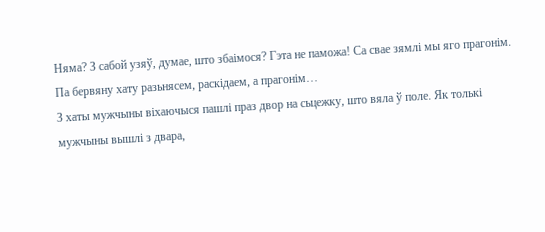Няма? З сабой узяў, думае, што збаімося? Гэта не паможа! Са свае зямлі мы яго прагонім. Па бервяну хату разьнясем, раскідаем, а прагонім…
З хаты мужчыны віхаючыся пашлі праз двор на сьцежку, што вяла ў поле. Як толькі мужчыны вышлі з двара,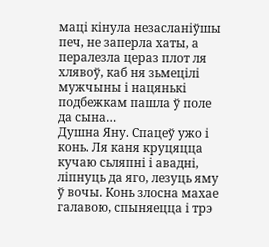маці кінула незасланіўшы печ, не заперла хаты, а пералезла цераз плот ля хлявоў, каб ня зьмецілі мужчыны і нацянькі подбежкам пашла ў поле да сына…
Душна Яну. Спацеў ужо і конь. Ля каня круцяцца кучаю сьляпні і авадні, ліпнуць да яго, лезуць яму ў вочы. Конь злосна махае галавою, спыняецца і трэ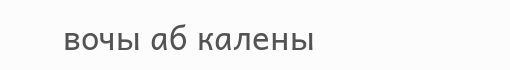вочы аб калены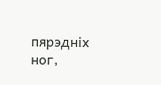пярэдніх ног,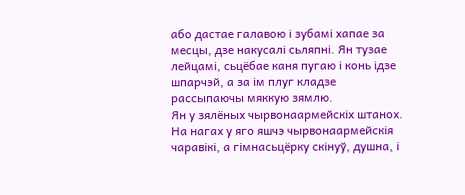або дастае галавою і зубамі хапае за месцы, дзе накусалі сьляпні. Ян тузае лейцамі, сьцёбае каня пугаю і конь ідзе шпарчэй, а за ім плуг кладзе рассыпаючы мяккую зямлю.
Ян у зялёных чырвонаармейскіх штанох. На нагах у яго яшчэ чырвонаармейскія чаравікі, а гімнасьцёрку скінуў, душна, і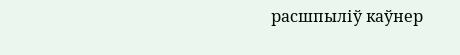расшпыліў каўнер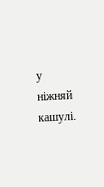у ніжняй кашулі.